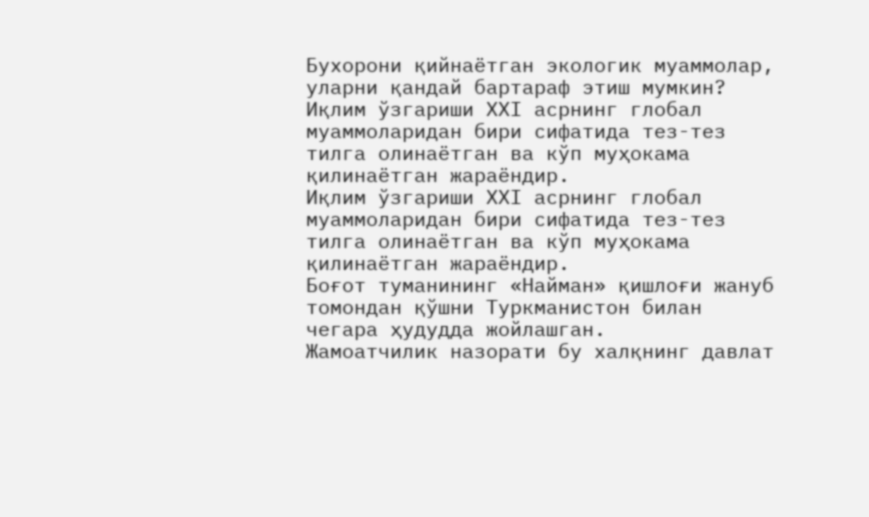Бухорони қийнаётган экологик муаммолар, уларни қандай бартараф этиш мумкин?
Иқлим ўзгариши ХХI асрнинг глобал муаммоларидан бири сифатида тез-тез тилга олинаётган ва кўп муҳокама қилинаётган жараёндир.
Иқлим ўзгариши ХХI асрнинг глобал муаммоларидан бири сифатида тез-тез тилга олинаётган ва кўп муҳокама қилинаётган жараёндир.
Боғот туманининг «Найман» қишлоғи жануб томондан қўшни Туркманистон билан чегара ҳудудда жойлашган.
Жамоатчилик назорати бу халқнинг давлат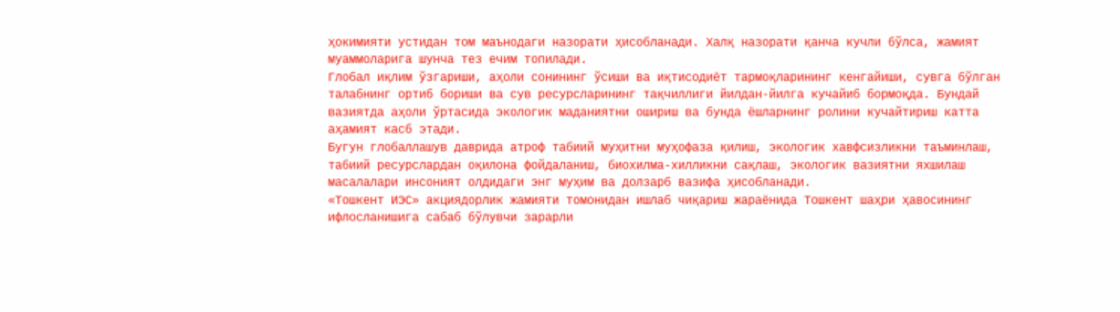ҳокимияти устидан том маънодаги назорати ҳисобланади. Халқ назорати қанча кучли бўлса, жамият муаммоларига шунча тез ечим топилади.
Глобал иқлим ўзгариши, аҳоли сонининг ўсиши ва иқтисодиёт тармоқларининг кенгайиши, сувга бўлган талабнинг ортиб бориши ва сув ресурсларининг тақчиллиги йилдан-йилга кучайиб бормоқда. Бундай вазиятда аҳоли ўртасида экологик маданиятни ошириш ва бунда ёшларнинг ролини кучайтириш катта аҳамият касб этади.
Бугун глобаллашув даврида атроф табиий муҳитни муҳофаза қилиш, экологик хавфсизликни таъминлаш, табиий ресурслардан оқилона фойдаланиш, биохилма-хилликни сақлаш, экологик вазиятни яхшилаш масалалари инсоният олдидаги энг муҳим ва долзарб вазифа ҳисобланади.
«Тошкент ИЭС» акциядорлик жамияти томонидан ишлаб чиқариш жараёнида Тошкент шаҳри ҳавосининг ифлосланишига сабаб бўлувчи зарарли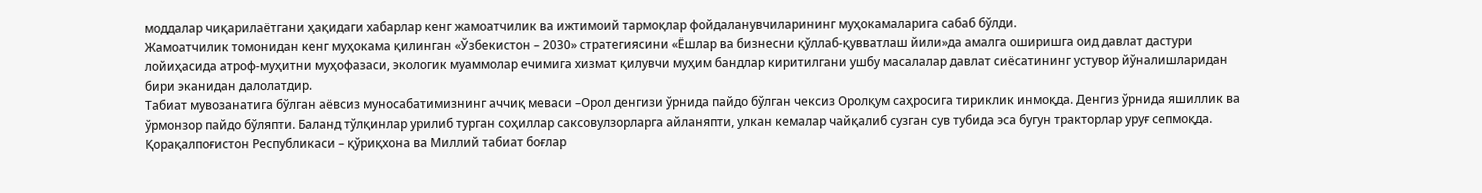моддалар чиқарилаётгани ҳақидаги хабарлар кенг жамоатчилик ва ижтимоий тармоқлар фойдаланувчиларининг муҳокамаларига сабаб бўлди.
Жамоатчилик томонидан кенг муҳокама қилинган «Ўзбекистон – 2030» стратегиясини «Ёшлар ва бизнесни қўллаб-қувватлаш йили»да амалга оширишга оид давлат дастури лойиҳасида атроф-муҳитни муҳофазаси, экологик муаммолар ечимига хизмат қилувчи муҳим бандлар киритилгани ушбу масалалар давлат сиёсатининг устувор йўналишларидан бири эканидан далолатдир.
Табиат мувозанатига бўлган аёвсиз муносабатимизнинг аччиқ меваси –Орол денгизи ўрнида пайдо бўлган чексиз Оролқум саҳросига тириклик инмоқда. Денгиз ўрнида яшиллик ва ўрмонзор пайдо бўляпти. Баланд тўлқинлар урилиб турган соҳиллар саксовулзорларга айланяпти, улкан кемалар чайқалиб сузган сув тубида эса бугун тракторлар уруғ сепмоқда.
Қорақалпоғистон Республикаси – қўриқхона ва Миллий табиат боғлар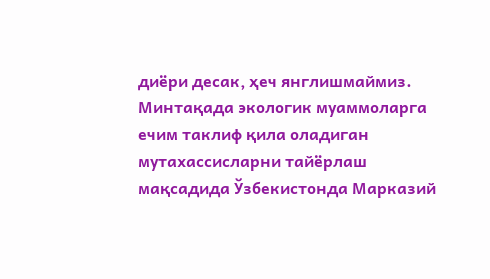диёри десак, ҳеч янглишмаймиз.
Минтақада экологик муаммоларга ечим таклиф қила оладиган мутахассисларни тайёрлаш мақсадида Ўзбекистонда Марказий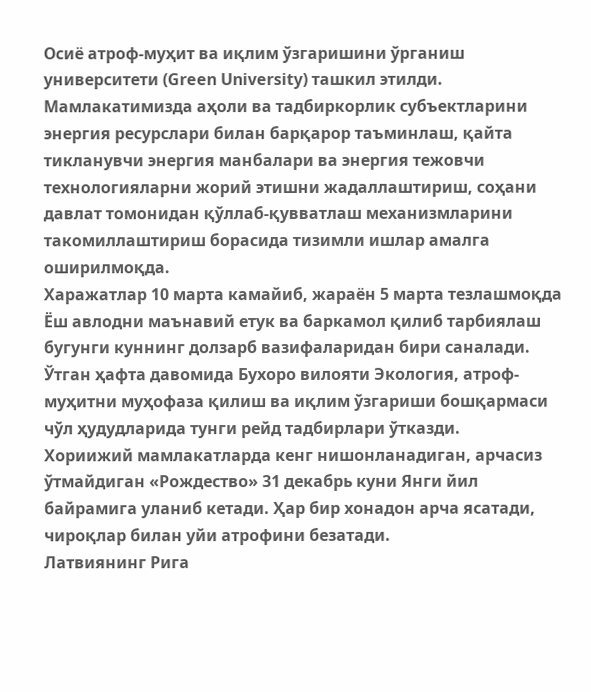Осиё атроф-муҳит ва иқлим ўзгаришини ўрганиш университети (Green University) ташкил этилди.
Мамлакатимизда аҳоли ва тадбиркорлик субъектларини энергия ресурслари билан барқарор таъминлаш, қайта тикланувчи энергия манбалари ва энергия тежовчи технологияларни жорий этишни жадаллаштириш, соҳани давлат томонидан қўллаб-қувватлаш механизмларини такомиллаштириш борасида тизимли ишлар амалга оширилмоқда.
Харажатлар 10 марта камайиб, жараён 5 марта тезлашмоқда
Ёш авлодни маънавий етук ва баркамол қилиб тарбиялаш бугунги куннинг долзарб вазифаларидан бири саналади.
Ўтган ҳафта давомида Бухоро вилояти Экология, атроф-муҳитни муҳофаза қилиш ва иқлим ўзгариши бошқармаси чўл ҳудудларида тунги рейд тадбирлари ўтказди.
Хориижий мамлакатларда кенг нишонланадиган, арчасиз ўтмайдиган «Рождество» 31 декабрь куни Янги йил байрамига уланиб кетади. Ҳар бир хонадон арча ясатади, чироқлар билан уйи атрофини безатади.
Латвиянинг Рига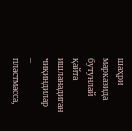шаҳри марказида бутунлай қайта ишланадиган чиқиндилар – пластмасса,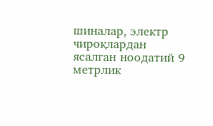шиналар, электр чироқлардан ясалган ноодатий 9 метрлик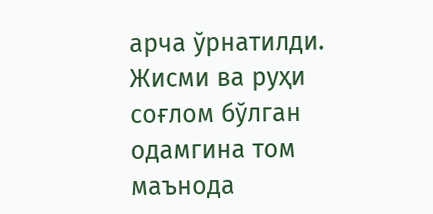арча ўрнатилди.
Жисми ва руҳи соғлом бўлган одамгина том маънода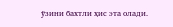ўзини бахтли ҳис эта олади.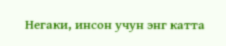Негаки, инсон учун энг катта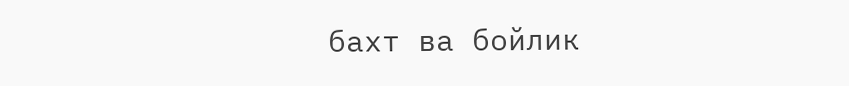бахт ва бойлик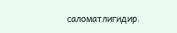саломатлигидир.